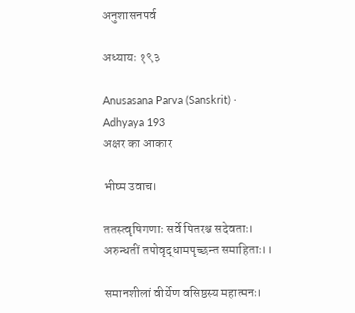अनुशासनपर्व

अध्यायः १९३

Anusasana Parva (Sanskrit) · Adhyaya 193
अक्षर का आकार

भीष्म उवाच।

ततस्त्वृषिगणाः सर्वे पितरश्च सदेवताः।
अरुन्धतीं तपोवृद्धामपृच्छन्त समाहिताः।।

समानशीलां वीर्येण वसिष्ठस्य महात्मनः।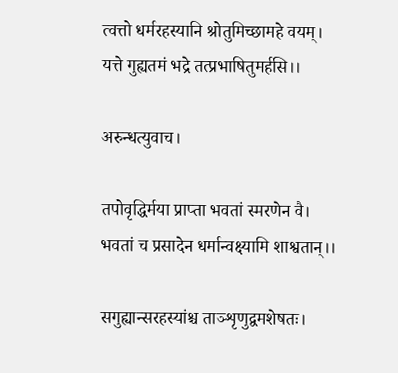त्वत्तो धर्मरहस्यानि श्रोतुमिच्छामहे वयम्।
यत्ते गुह्यतमं भद्रे तत्प्रभाषितुमर्हसि।।

अरुन्धत्युवाच।

तपोवृद्धिर्मया प्राप्ता भवतां स्मरणेन वै।
भवतां च प्रसादेन धर्मान्वक्ष्यामि शाश्वतान्।।

सगुह्यान्सरहस्यांश्च ताञ्शृणुद्वमशेषतः।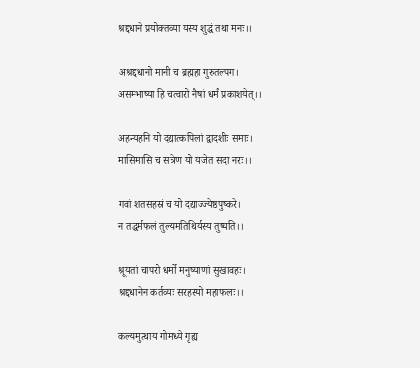श्रद्दधाने प्रयोक्तव्या यस्य शुद्धं तथा मनः।।

अश्रद्दधानो मानी च ब्रह्महा गुरुतल्पग।
असम्भाष्या हि चत्वारो नैषां धर्मं प्रकाशयेत्।।

अहन्यहनि यो दद्यात्कपिलां द्वादशीः समाः।
मासिमासि च सत्रेण यो यजेत सदा नरः।।

गवां शतसहस्रं च यो दद्याज्ज्येष्ठपुष्करे।
न तद्धर्मफलं तुल्यमतिथिर्यस्य तुष्यति।।

श्रूयतां चापरो धर्मो मनुष्याणां सुखावहः।
श्रद्दधानेन कर्तव्यः सरहस्यो महाफलः।।

कल्यमुत्थाय गोमध्ये गृह्य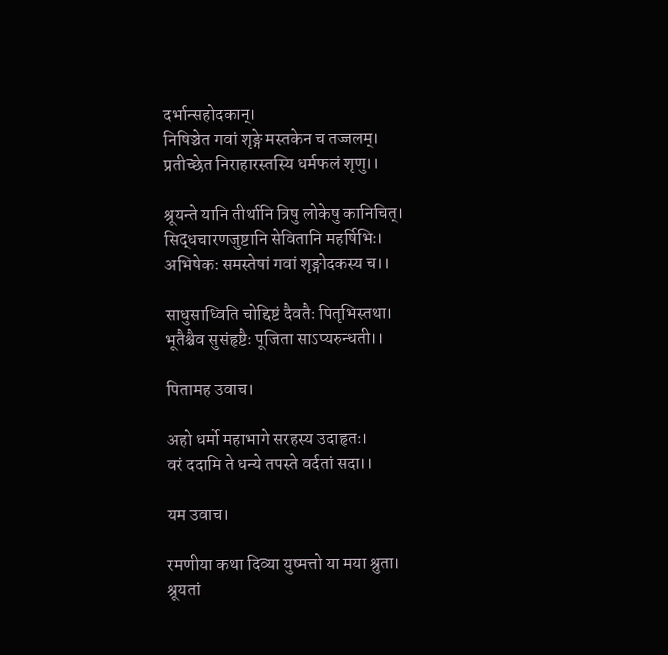दर्भान्सहोदकान्।
निषिञ्चेत गवां शृङ्गे मस्तकेन च तज्जलम्।
प्रतीच्छेत निराहारस्तस्यि धर्मफलं शृणु।।

श्रूयन्ते यानि तीर्थानि त्रिषु लोकेषु कानिचित्।
सिद्धचारणजुष्टानि सेवितानि महर्षिभिः।
अभिषेकः समस्तेषां गवां शृङ्गोदकस्य च।।

साधुसाध्विति चोद्दिष्टं दैवतैः पितृभिस्तथा।
भूतैश्चैव सुसंहृष्टैः पूजिता साऽप्यरुन्धती।।

पितामह उवाच।

अहो धर्मो महाभागे सरहस्य उदाहृतः।
वरं ददामि ते धन्ये तपस्ते वर्दतां सदा।।

यम उवाच।

रमणीया कथा दिव्या युष्मत्तो या मया श्रुता।
श्रूयतां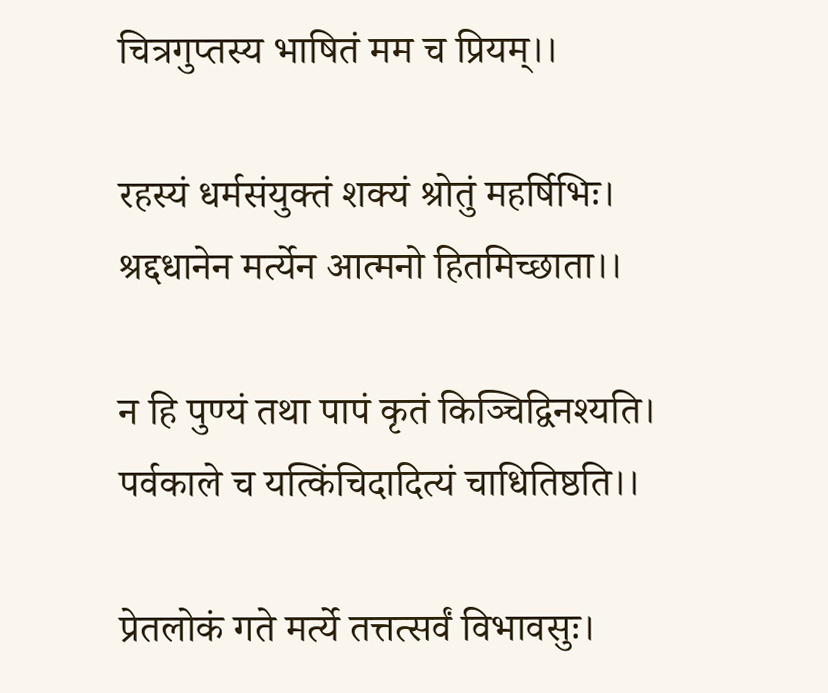चित्रगुप्तस्य भाषितं मम च प्रियम्।।

रहस्यं धर्मसंयुक्तं शक्यं श्रोतुं महर्षिभिः।
श्रद्दधानेन मर्त्येन आत्मनो हितमिच्छाता।।

न हि पुण्यं तथा पापं कृतं किञ्चिद्विनश्यति।
पर्वकाले च यत्किंचिदादित्यं चाधितिष्ठति।।

प्रेतलोकं गते मर्त्ये तत्तत्सर्वं विभावसुः।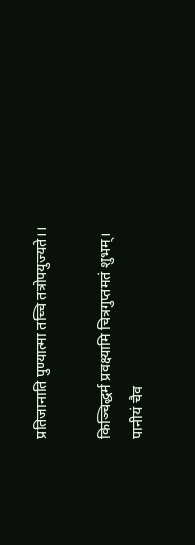प्रतिजानाति पुण्यात्मा तच्चि तत्रोपयुज्यते।।

किञ्चिद्धर्म प्रवक्ष्यामि चित्रगुप्तमतं शुभम्।
पानीयं चैव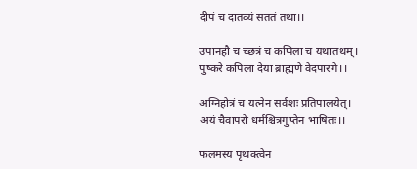दीपं च दातव्यं सततं तथा।।

उपानहौ च च्छत्रं च कपिला च यथातथम्।
पुष्करे कपिला देया ब्राह्मणे वेदपारगे।।

अग्निहोत्रं च यत्नेन सर्वशः प्रतिपालयेत्।
अयं चैवापरो धर्मश्चित्रगुप्तेन भाषितः।।

फलमस्य पृथक्त्वेन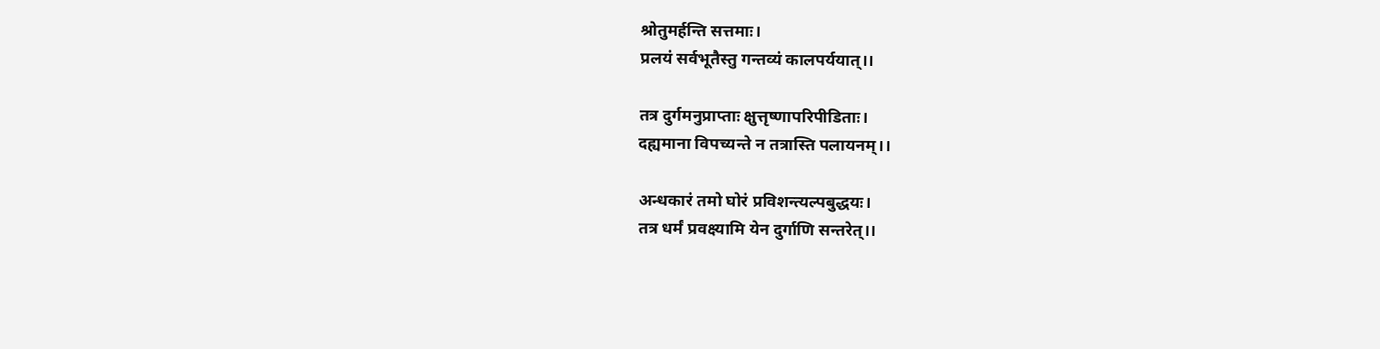श्रोतुमर्हन्ति सत्तमाः।
प्रलयं सर्वभूतैस्तु गन्तव्यं कालपर्ययात्।।

तत्र दुर्गमनुप्राप्ताः क्षुत्तृष्णापरिपीडिताः।
दह्यमाना विपच्यन्ते न तत्रास्ति पलायनम्।।

अन्धकारं तमो घोरं प्रविशन्त्यल्पबुद्धयः।
तत्र धर्मं प्रवक्ष्यामि येन दुर्गाणि सन्तरेत्।।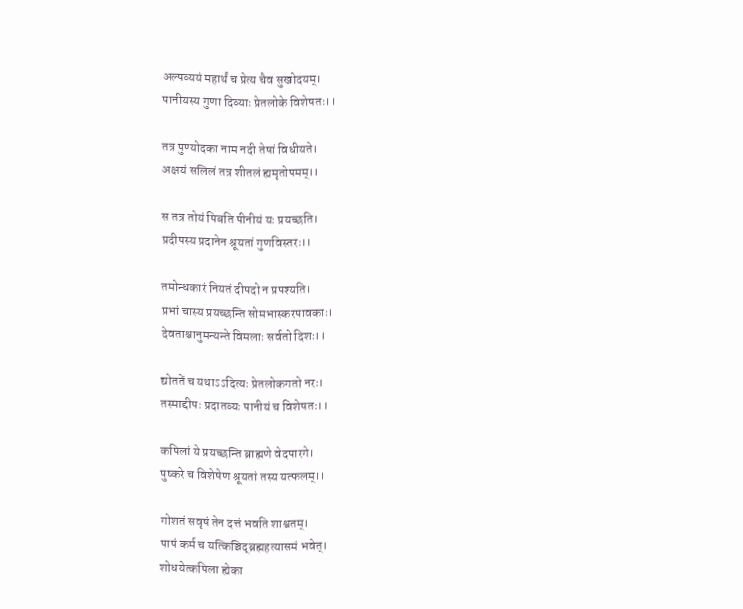अल्पव्ययं महार्थं च प्रेत्य चैव सुखोदयम्।
पानीयस्य गुणा दिव्याः प्रेतलोके विशेषतः।।

तत्र पुण्योदका नाम नदी तेषां विधीयते।
अक्षयं सलिलं तत्र शीतलं ह्यमृतोपमम्।।

स तत्र तोयं पिबति पीनीयं यः प्रयच्छति।
प्रदीपस्य प्रदानेन श्रूयतां गुणविस्तरः।।

तमोन्धकारं नियतं दीपदो न प्रपश्यति।
प्रभां चास्य प्रयच्छन्ति सोमभास्करपावकाः।
देवताश्चानुमन्यन्ते विमलाः सर्वतो दिशः।।

द्योततें च यथाऽऽदित्यः प्रेतलोकगतो नरः।
तस्माद्दीपः प्रदातव्यः पानीयं च विशेषतः।।

कपिलां ये प्रयच्छन्ति ब्राह्मणे वेदपारगे।
पुष्करे च विशेषेण श्रूयतां तस्य यत्फलम्।।

गोशतं सवृषं तेन दत्तं भवति शाश्वतम्।
पापं कर्म च यत्किञ्चिद्ब्रह्महत्यासमं भवेत्।
शोधयेत्कपिला ह्येका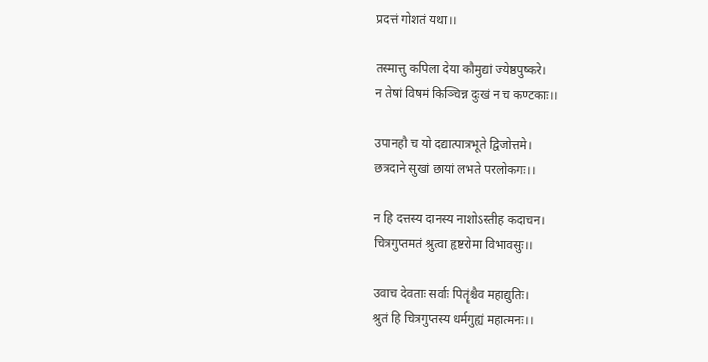प्रदत्तं गोशतं यथा।।

तस्मात्तु कपिला देया कौमुद्यां ज्येष्ठपुष्करे।
न तेषां विषमं किञ्चिन्न दुःखं न च कण्टकाः।।

उपानहौ च यो दद्यात्पात्रभूते द्विजोत्तमे।
छत्रदाने सुखां छायां लभते परलोकगः।।

न हि दत्तस्य दानस्य नाशोऽस्तीह कदाचन।
चित्रगुप्तमतं श्रुत्वा हृष्टरोमा विभावसुः।।

उवाच देवताः सर्वाः पितॄंश्चैव महाद्युतिः।
श्रुतं हि चित्रगुप्तस्य धर्मगुह्यं महात्मनः।।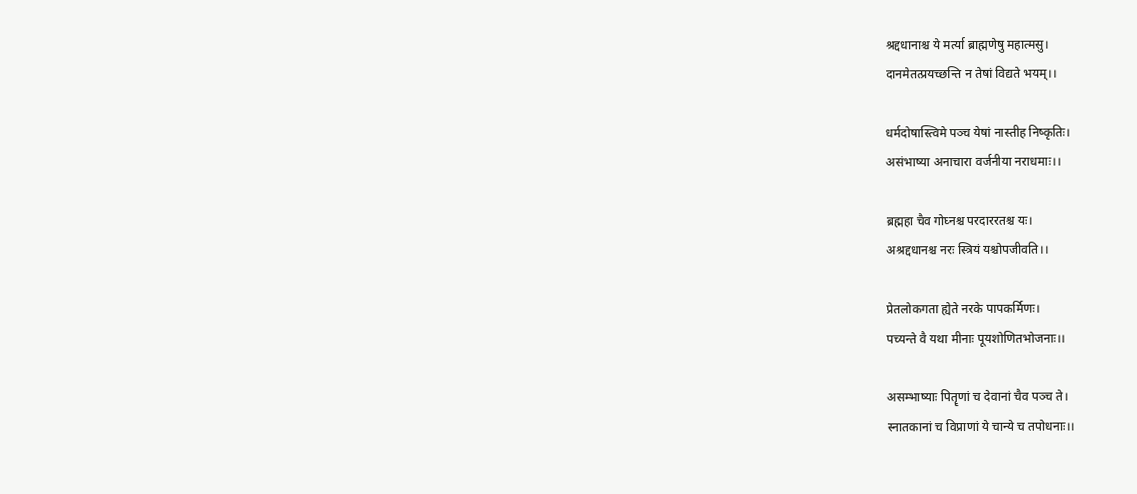श्रद्दधानाश्च ये मर्त्या ब्राह्मणेषु महात्मसु।
दानमेतत्प्रयच्छन्ति न तेषां विद्यते भयम्।।

धर्मदोषास्त्विमे पञ्च येषां नास्तीह निष्कृतिः।
असंभाष्या अनाचारा वर्जनीया नराधमाः।।

ब्रह्महा चैव गोघ्नश्च परदाररतश्च यः।
अश्रद्दधानश्च नरः स्त्रियं यश्चोपजीवति।।

प्रेतलोकगता ह्येते नरके पापकर्मिणः।
पच्यन्ते वै यथा मीनाः पूयशोणितभोजनाः।।

असम्भाष्याः पितॄणां च देवानां चैव पञ्च ते।
स्नातकानां च विप्राणां ये चान्ये च तपोधनाः।।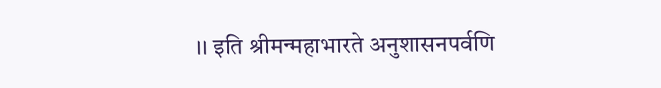।। इति श्रीमन्महाभारते अनुशासनपर्वणि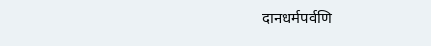दानधर्मपर्वणि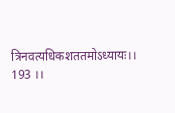त्रिनवत्यधिकशततमोऽध्यायः।। 193 ।।